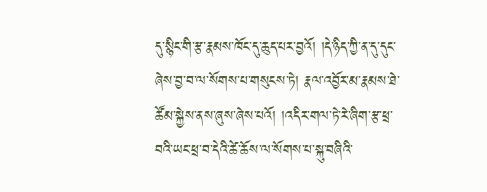དུ་སྙིང་གི་རྩ་རྣམས་ཁོང་དུ་ཆུད་པར་བྱའོ། །དེ་ཉིད་ཀྱི་ན་དུ་དུང་ཞེས་བྱ་བ་ལ་སོགས་པ་གསུངས་ཏེ། རྣལ་འབྱོར་མ་རྣམས་ཐེ་ཚོམ་སྐྱེས་ནས་ཞུས་ཞེས་པའོ། །འདིར་གལ་ཏེ་རེ་ཞིག་རྩ་ཕྲ་བའི་ཡང་ཕྲ་བ་དེའི་ཚེ་ཆོས་ལ་སོགས་པ་སྐུ་བཞིའི་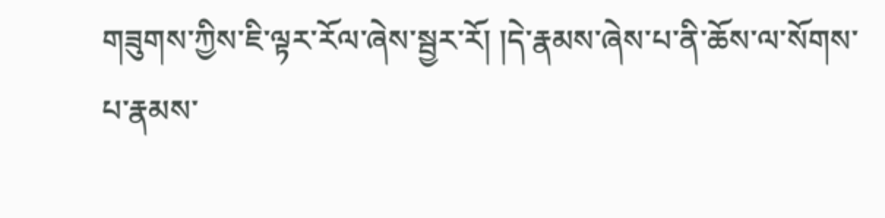གཟུགས་ཀྱིས་ཇི་ལྟར་རོལ་ཞེས་སྦྱར་རོ། །དེ་རྣམས་ཞེས་པ་ནི་ཆོས་ལ་སོགས་པ་རྣམས་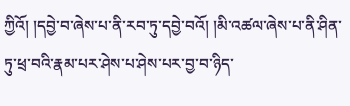ཀྱིའོ། །དབྱེ་བ་ཞེས་པ་ནི་རབ་ཏུ་དབྱེ་བའོ། །མི་འཚལ་ཞེས་པ་ནི་ཤིན་ཏུ་ཕྲ་བའི་རྣམ་པར་ཤེས་པ་ཤེས་པར་བྱ་བ་ཉིད་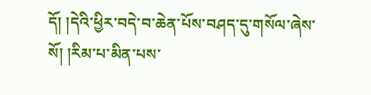དོ། །དེའི་ཕྱིར་བདེ་བ་ཆེན་པོས་བཤད་དུ་གསོལ་ཞེས་སོ། །རིམ་པ་མིན་པས་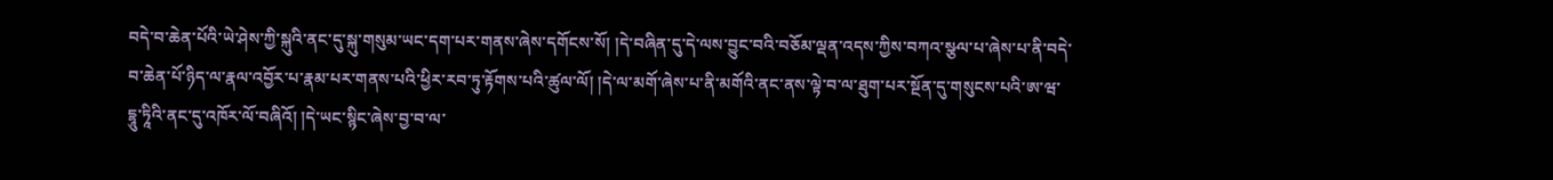བདེ་བ་ཆེན་པོའི་ཡེ་ཤེས་ཀྱི་སྐུའི་ནང་དུ་སྐུ་གསུམ་ཡང་དག་པར་གནས་ཞེས་དགོངས་སོ། །དེ་བཞིན་དུ་དེ་ལས་བྱུང་བའི་བཅོམ་ལྡན་འདས་ཀྱིས་བཀའ་སྩལ་པ་ཞེས་པ་ནི་བདེ་བ་ཆེན་པོ་ཉིད་ལ་རྣལ་འབྱོར་པ་རྣམ་པར་གནས་པའི་ཕྱིར་རབ་ཏུ་རྟོགས་པའི་ཚུལ་ལོ། །དེ་ལ་མགོ་ཞེས་པ་ནི་མགོའི་ནང་ནས་ལྟེ་བ་ལ་ཐུག་པར་སྔོན་དུ་གསུངས་པའི་ཨ་ཝ་དྷཱུ་ཏཱིའི་ནང་དུ་འཁོར་ལོ་བཞིའོ། །དེ་ཡང་སྙིང་ཞེས་བྱ་བ་ལ་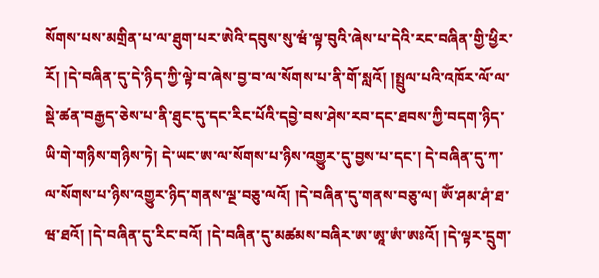སོགས་པས་མགྲིན་པ་ལ་ཐུག་པར་ཨེའི་དབུས་སུ་ཝཾ་ལྟ་བུའི་ཞེས་པ་དེའི་རང་བཞིན་གྱི་ཕྱིར་རོ། །དེ་བཞིན་དུ་དེ་ཉིད་ཀྱི་ལྟེ་བ་ཞེས་བྱ་བ་ལ་སོགས་པ་ནི་གོ་སླའོ། །སྤྲུལ་པའི་འཁོར་ལོ་ལ་སྡེ་ཚན་བརྒྱད་ཅེས་པ་ནི་ཐུང་དུ་དང་རིང་པོའི་དབྱེ་བས་ཤེས་རབ་དང་ཐབས་ཀྱི་བདག་ཉིད་ཡི་གེ་གཉིས་གཉིས་ཏེ། དེ་ཡང་ཨ་ལ་སོགས་པ་ཉིས་འགྱུར་དུ་བྱས་པ་དང་། དེ་བཞིན་དུ་ཀ་ལ་སོགས་པ་ཉིས་འགྱུར་ཉིད་གནས་ལྔ་བཅུ་ལའོ། །དེ་བཞིན་དུ་གནས་བཅུ་ལ། ཨོཾ་ཤམ་ཤཾ་ཐ་ཝ་ཐའོ། །དེ་བཞིན་དུ་རིང་བའོ། །དེ་བཞིན་དུ་མཚམས་བཞིར་ཨ་ཨཱ་ཨཾ་ཨཿའོ། །དེ་ལྟར་དྲུག་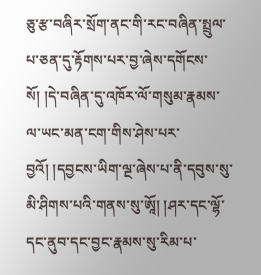ཅུ་རྩ་བཞིར་སྲོག་ནང་གི་རང་བཞིན་སྤྲུལ་པ་ཅན་དུ་རྟོགས་པར་བྱ་ཞེས་དགོངས་སོ། །དེ་བཞིན་དུ་འཁོར་ལོ་གསུམ་རྣམས་ལ་ཡང་མན་ངག་གིས་ཤེས་པར་བྱའོ། །དབྱངས་ཡིག་ལྔ་ཞེས་པ་ནི་དབུས་སུ་མི་ཤིགས་པའི་གནས་སུ་ཨཱོ། །ཤར་དང་ལྷོ་དང་ནུབ་དང་བྱང་རྣམས་སུ་རིམ་པ་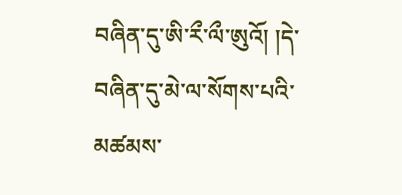བཞིན་དུ་ཨི་རྀ་ལྀ་ཨུའོ། །དེ་བཞིན་དུ་མེ་ལ་སོགས་པའི་མཚམས་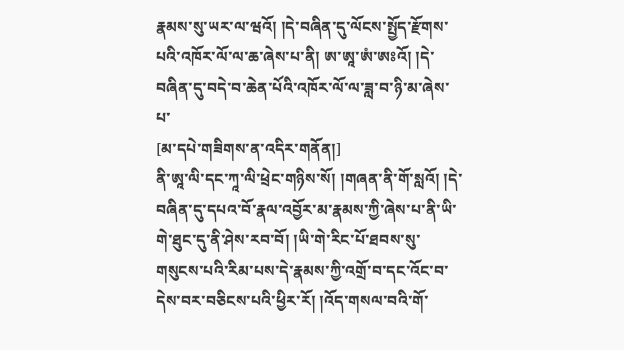རྣམས་སུ་ཡར་ལ་ཝའོ། །དེ་བཞིན་དུ་ལོངས་སྤྱོད་རྫོགས་པའི་འཁོར་ལོ་ལ་ཆ་ཞེས་པ་ནི། ཨ་ཨཱ་ཨཾ་ཨཿའོ། །དེ་བཞིན་དུ་བདེ་བ་ཆེན་པོའི་འཁོར་ལོ་ལ་ཟླ་བ་ཉི་མ་ཞེས་པ་
[མ་དཔེ་གཟིགས་ན་འདིར་གནོན།]
ནི་ཨཱ་ལི་དང་ཀཱ་ལི་ཕྲེང་གཉིས་སོ། །གཞན་ནི་གོ་སླའོ། །དེ་བཞིན་དུ་དཔའ་བོ་རྣལ་འབྱོར་མ་རྣམས་ཀྱི་ཞེས་པ་ནི་ཡི་གེ་ཐུང་དུ་ནི་ཤེས་རབ་བོ། །ཡི་གེ་རིང་པོ་ཐབས་སུ་གསུངས་པའི་རིམ་པས་དེ་རྣམས་ཀྱི་འགྲོ་བ་དང་འོང་བ་དེས་བར་བཅིངས་པའི་ཕྱིར་རོ། །འོད་གསལ་བའི་གོ་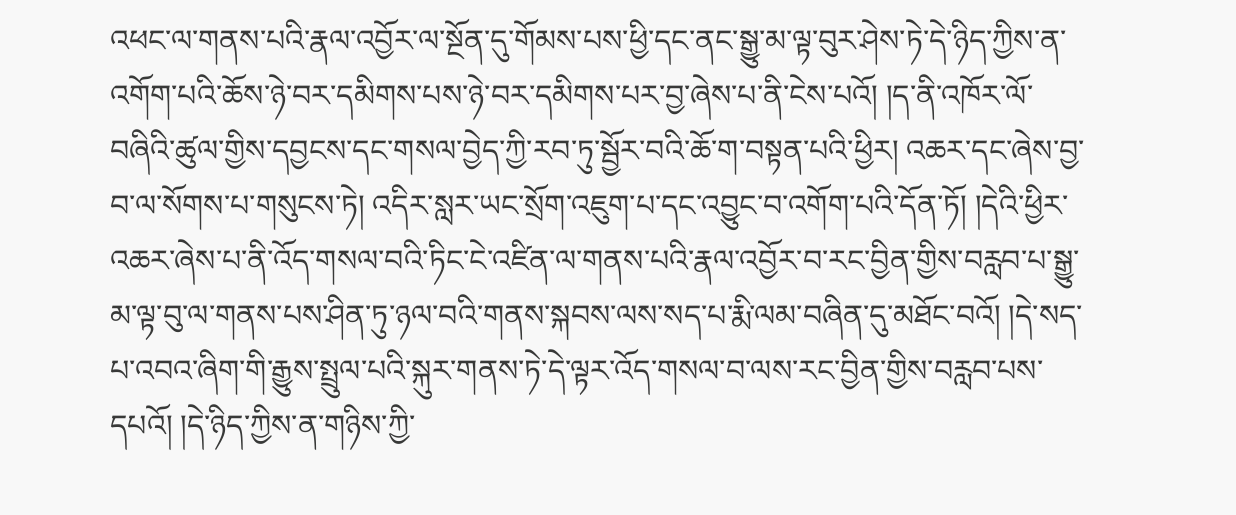འཕང་ལ་གནས་པའི་རྣལ་འབྱོར་ལ་སྔོན་དུ་གོམས་པས་ཕྱི་དང་ནང་སྒྱུ་མ་ལྟ་བུར་ཤེས་ཏེ་དེ་ཉིད་ཀྱིས་ན་འགོག་པའི་ཆོས་ཉེ་བར་དམིགས་པས་ཉེ་བར་དམིགས་པར་བྱ་ཞེས་པ་ནི་ངེས་པའོ། །ད་ནི་འཁོར་ལོ་བཞིའི་ཚུལ་གྱིས་དབྱངས་དང་གསལ་བྱེད་ཀྱི་རབ་ཏུ་སྦྱོར་བའི་ཆོ་ག་བསྟན་པའི་ཕྱིར། འཆར་དང་ཞེས་བྱ་བ་ལ་སོགས་པ་གསུངས་ཏེ། འདིར་སླར་ཡང་སྲོག་འཇུག་པ་དང་འབྱུང་བ་འགོག་པའི་དོན་ཏོ། །དེའི་ཕྱིར་འཆར་ཞེས་པ་ནི་འོད་གསལ་བའི་ཏིང་ངེ་འཛིན་ལ་གནས་པའི་རྣལ་འབྱོར་བ་རང་བྱིན་གྱིས་བརླབ་པ་སྒྱུ་མ་ལྟ་བུ་ལ་གནས་པས་ཤིན་ཏུ་ཉལ་བའི་གནས་སྐབས་ལས་སད་པ་རྨི་ལམ་བཞིན་དུ་མཐོང་བའོ། །དེ་སད་པ་འབའ་ཞིག་གི་རྒྱུས་སྤྲུལ་པའི་སྐུར་གནས་ཏེ་དེ་ལྟར་འོད་གསལ་བ་ལས་རང་བྱིན་གྱིས་བརླབ་པས་དཔའོ། །དེ་ཉིད་ཀྱིས་ན་གཉིས་ཀྱི་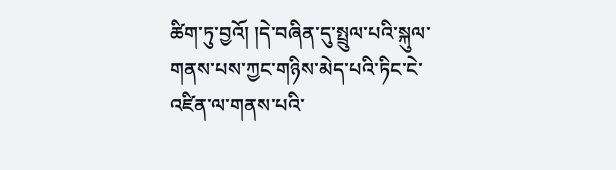ཚིག་ཏུ་བྱའོ། །དེ་བཞིན་དུ་སྤྲུལ་པའི་སྐུལ་གནས་པས་ཀྱང་གཉིས་མེད་པའི་ཏིང་ངེ་འཛིན་ལ་གནས་པའི་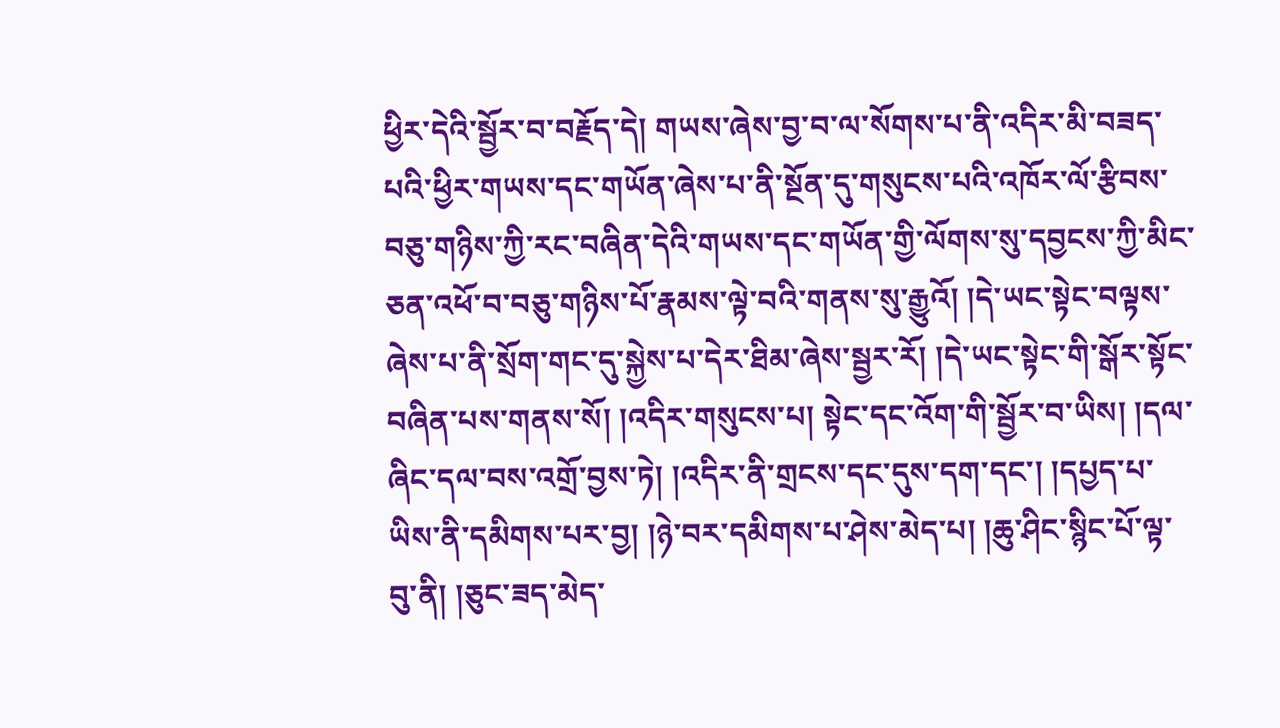ཕྱིར་དེའི་སྦྱོར་བ་བརྗོད་དེ། གཡས་ཞེས་བྱ་བ་ལ་སོགས་པ་ནི་འདིར་མི་བཟད་པའི་ཕྱིར་གཡས་དང་གཡོན་ཞེས་པ་ནི་སྔོན་དུ་གསུངས་པའི་འཁོར་ལོ་རྩིབས་བཅུ་གཉིས་ཀྱི་རང་བཞིན་དེའི་གཡས་དང་གཡོན་གྱི་ལོགས་སུ་དབྱངས་ཀྱི་མིང་ཅན་འཕོ་བ་བཅུ་གཉིས་པོ་རྣམས་ལྟེ་བའི་གནས་སུ་རྒྱུའོ། །དེ་ཡང་སྟེང་བལྟས་ཞེས་པ་ནི་སྲོག་གང་དུ་སྐྱེས་པ་དེར་ཐིམ་ཞེས་སྦྱར་རོ། །དེ་ཡང་སྟེང་གི་སྒོར་སྟོང་བཞིན་པས་གནས་སོ། །འདིར་གསུངས་པ། སྟེང་དང་འོག་གི་སྦྱོར་བ་ཡིས། །དལ་ཞིང་དལ་བས་འགྲོ་བྱས་ཏེ། །འདིར་ནི་གྲངས་དང་དུས་དག་དང་། །དཔྱད་པ་ཡིས་ནི་དམིགས་པར་བྱ། །ཉེ་བར་དམིགས་པ་ཤེས་མེད་པ། །ཆུ་ཤིང་སྙིང་པོ་ལྟ་བུ་ནི། །ཅུང་ཟད་མེད་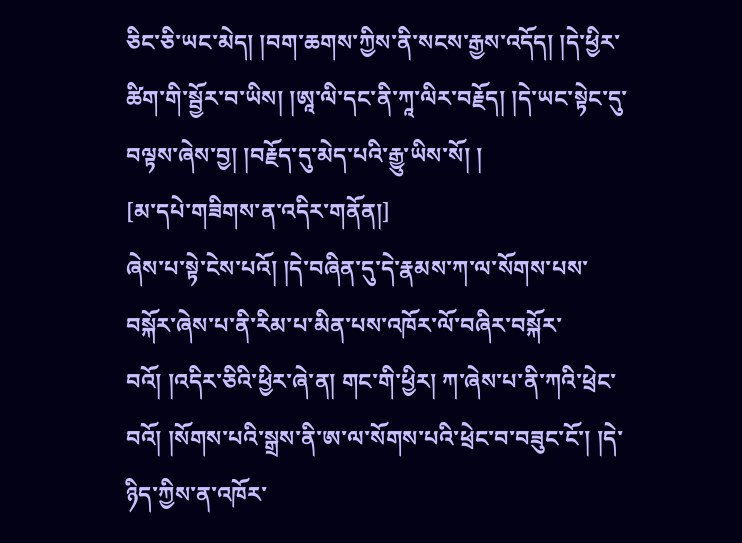ཅིང་ཅི་ཡང་མེད། །བག་ཆགས་ཀྱིས་ནི་སངས་རྒྱས་འདོད། །དེ་ཕྱིར་ཚིག་གི་སྦྱོར་བ་ཡིས། །ཨཱ་ལི་དང་ནི་ཀཱ་ལིར་བརྗོད། །དེ་ཡང་སྟེང་དུ་བལྟས་ཞེས་བྱ། །བརྗོད་དུ་མེད་པའི་རྒྱུ་ཡིས་སོ། །
[མ་དཔེ་གཟིགས་ན་འདིར་གནོན།]
ཞེས་པ་སྟེ་ངེས་པའོ། །དེ་བཞིན་དུ་དེ་རྣམས་ཀ་ལ་སོགས་པས་བསྐོར་ཞེས་པ་ནི་རིམ་པ་མིན་པས་འཁོར་ལོ་བཞིར་བསྐོར་བའོ། །འདིར་ཅིའི་ཕྱིར་ཞེ་ན། གང་གི་ཕྱིར། ཀ་ཞེས་པ་ནི་ཀའི་ཕྲེང་བའོ། །སོགས་པའི་སྒྲས་ནི་ཨ་ལ་སོགས་པའི་ཕྲེང་བ་བཟུང་ངོ་། །དེ་ཉིད་ཀྱིས་ན་འཁོར་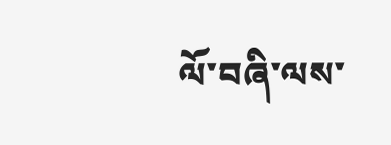ལོ་བཞི་ལས་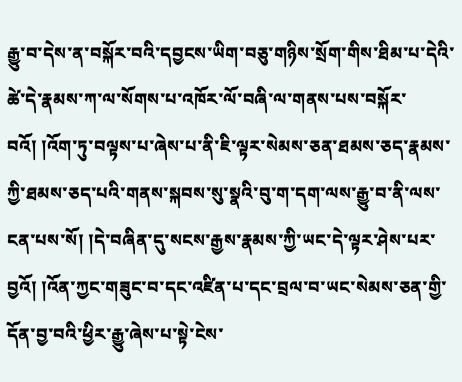རྒྱུ་བ་དེས་ན་བསྐོར་བའི་དབྱངས་ཡིག་བཅུ་གཉིས་སྲོག་གིས་ཐིམ་པ་དེའི་ཚེ་དེ་རྣམས་ཀ་ལ་སོགས་པ་འཁོར་ལོ་བཞི་ལ་གནས་པས་བསྐོར་བའོ། །འོག་ཏུ་བལྟས་པ་ཞེས་པ་ནི་ཇི་ལྟར་སེམས་ཅན་ཐམས་ཅད་རྣམས་ཀྱི་ཐམས་ཅད་པའི་གནས་སྐབས་སུ་སྣའི་བུ་ག་དག་ལས་རྒྱུ་བ་ནི་ལས་ངན་པས་སོ། །དེ་བཞིན་དུ་སངས་རྒྱས་རྣམས་ཀྱི་ཡང་དེ་ལྟར་ཤེས་པར་བྱའོ། །འོན་ཀྱང་གཟུང་བ་དང་འཛིན་པ་དང་བྲལ་བ་ཡང་སེམས་ཅན་གྱི་དོན་བྱ་བའི་ཕྱིར་རྒྱུ་ཞེས་པ་སྟེ་ངེས་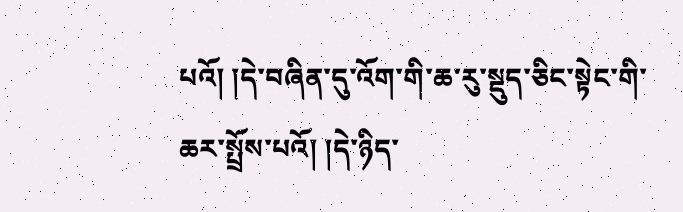པའོ། །དེ་བཞིན་དུ་འོག་གི་ཆ་རུ་སྡུད་ཅིང་སྟེང་གི་ཆར་སྤྲོས་པའོ། །དེ་ཉིད་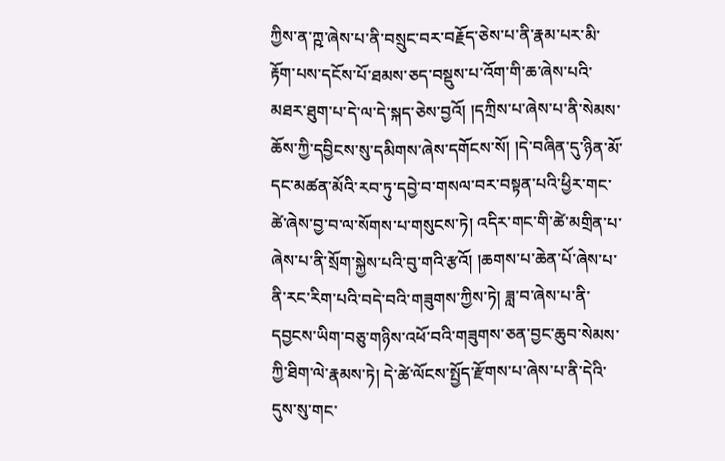ཀྱིས་ན་ཀྵ་ཞེས་པ་ནི་བསྲུང་བར་བརྗོད་ཅེས་པ་ནི་རྣམ་པར་མི་རྟོག་པས་དངོས་པོ་ཐམས་ཅད་བསྡུས་པ་འོག་གི་ཆ་ཞེས་པའི་མཐར་ཐུག་པ་དེ་ལ་དེ་སྐད་ཅེས་བྱའོ། །དཀྲིས་པ་ཞེས་པ་ནི་སེམས་ཆོས་ཀྱི་དབྱིངས་སུ་དམིགས་ཞེས་དགོངས་སོ། །དེ་བཞིན་དུ་ཉིན་མོ་དང་མཚན་མོའི་རབ་ཏུ་དབྱེ་བ་གསལ་བར་བསྟན་པའི་ཕྱིར་གང་ཚེ་ཞེས་བྱ་བ་ལ་སོགས་པ་གསུངས་ཏེ། འདིར་གང་གི་ཚེ་མགྲིན་པ་ཞེས་པ་ནི་སྲོག་སྐྱེས་པའི་བུ་གའི་རྩའོ། །ཆགས་པ་ཆེན་པོ་ཞེས་པ་ནི་རང་རིག་པའི་བདེ་བའི་གཟུགས་ཀྱིས་ཏེ། ཟླ་བ་ཞེས་པ་ནི་དབྱངས་ཡིག་བཅུ་གཉིས་འཕོ་བའི་གཟུགས་ཅན་བྱང་ཆུབ་སེམས་ཀྱི་ཐིག་ལེ་རྣམས་ཏེ། དེ་ཚེ་ལོངས་སྤྱོད་རྫོགས་པ་ཞེས་པ་ནི་དེའི་དུས་སུ་གང་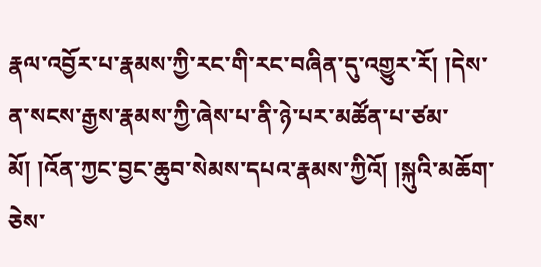རྣལ་འབྱོར་པ་རྣམས་ཀྱི་རང་གི་རང་བཞིན་དུ་འགྱུར་རོ། །དེས་ན་སངས་རྒྱས་རྣམས་ཀྱི་ཞེས་པ་ནི་ཉེ་པར་མཚོན་པ་ཙམ་མོ། །འོན་ཀྱང་བྱང་ཆུབ་སེམས་དཔའ་རྣམས་ཀྱིའོ། །སྐུའི་མཆོག་ཅེས་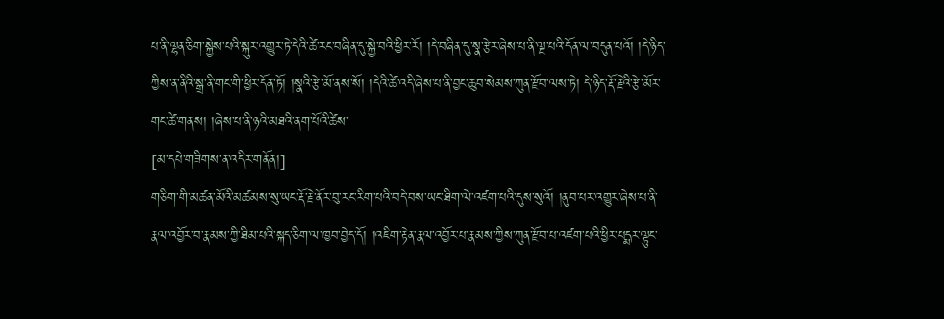པ་ནི་ལྷན་ཅིག་སྐྱེས་པའི་སྐུར་འགྱུར་ཏེ་དེའི་ཚེ་རང་བཞིན་དུ་སྐྱེ་བའི་ཕྱིར་རོ། །དེ་བཞིན་དུ་སྣ་རྩེར་ཞེས་པ་ནི་ལྔ་པའི་དོན་ལ་བདུན་པའོ། །དེ་ཉིད་ཀྱིས་ན་ནིའི་སྒྲ་ནི་གང་གི་ཕྱིར་དོན་ཏོ། །སྣའི་རྩེ་མོ་ནས་སོ། །དེའི་ཚེ་འདི་ཞེས་པ་ནི་བྱང་ཆུབ་སེམས་ཀུན་རྫོབ་ལས་ཏེ། དེ་ཉིད་རྡོ་རྗེའི་རྩེ་མོར་གང་ཚེ་གནས། །ཞེས་པ་ནི་ཉའི་མཐའི་ནག་པོའི་ཚེས་
[མ་དཔེ་གཟིགས་ན་འདིར་གནོན།]
གཅིག་གི་མཚན་མོའི་མཚམས་སུ་ཡང་རྡོ་རྗེ་ནོར་བུ་རང་རིག་པའི་བདེ་བས་ཡང་ཐིག་ལེ་འཛག་པའི་དུས་སུའོ། །ནུབ་པར་འགྱུར་ཞེས་པ་ནི་རྣལ་འབྱོར་བ་རྣམས་ཀྱི་ཐིམ་པའི་སྐད་ཅིག་ལ་ཁྱབ་བྱེད་དོ། །འཇིག་རྟེན་རྣལ་འབྱོར་པ་རྣམས་ཀྱིས་ཀུན་རྫོབ་པ་འཛག་པའི་ཕྱིར་པདྨར་ལྟུང་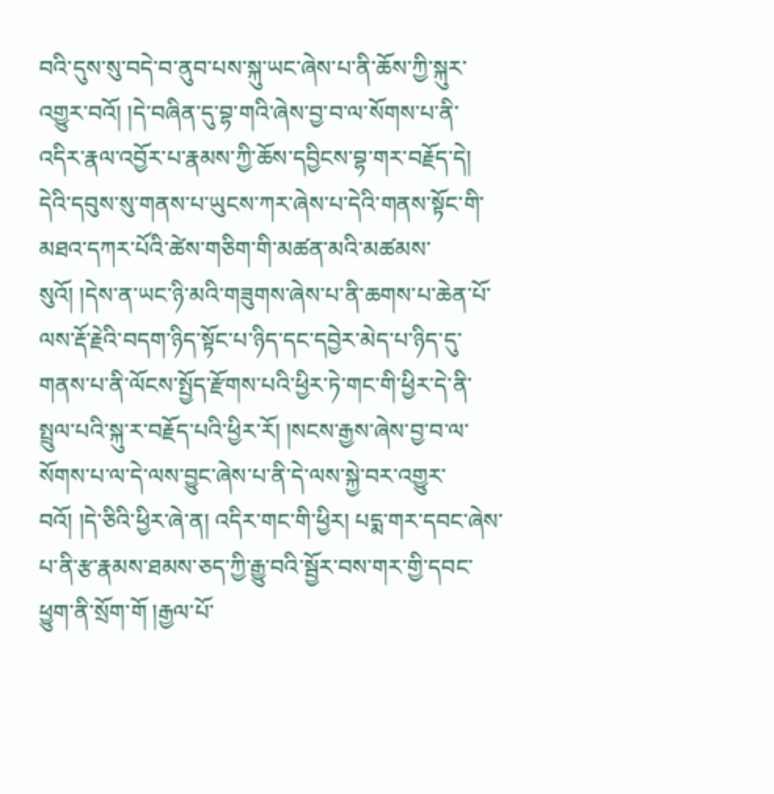བའི་དུས་སུ་བདེ་བ་ནུབ་པས་སྐུ་ཡང་ཞེས་པ་ནི་ཆོས་ཀྱི་སྐུར་འགྱུར་བའོ། །དེ་བཞིན་དུ་བྷ་གའི་ཞེས་བྱ་བ་ལ་སོགས་པ་ནི་འདིར་རྣལ་འབྱོར་པ་རྣམས་ཀྱི་ཆོས་དབྱིངས་བྷ་གར་བརྗོད་དེ། དེའི་དབུས་སུ་གནས་པ་ཡུངས་ཀར་ཞེས་པ་དེའི་གནས་སྟོང་གི་མཐའ་དཀར་པོའི་ཚེས་གཅིག་གི་མཚན་མའི་མཚམས་སུའོ། །དེས་ན་ཡང་ཉི་མའི་གཟུགས་ཞེས་པ་ནི་ཆགས་པ་ཆེན་པོ་ལས་རྡོ་རྗེའི་བདག་ཉིད་སྟོང་པ་ཉིད་དང་དབྱེར་མེད་པ་ཉིད་དུ་གནས་པ་ནི་ལོངས་སྤྱོད་རྫོགས་པའི་ཕྱིར་ཏེ་གང་གི་ཕྱིར་དེ་ནི་སྤྲུལ་པའི་སྐུ་ར་བརྗོད་པའི་ཕྱིར་རོ། །སངས་རྒྱས་ཞེས་བྱ་བ་ལ་སོགས་པ་ལ་དེ་ལས་བྱུང་ཞེས་པ་ནི་དེ་ལས་སྐྱེ་བར་འགྱུར་བའོ། །དེ་ཅིའི་ཕྱིར་ཞེ་ན། འདིར་གང་གི་ཕྱིར། པདྨ་གར་དབང་ཞེས་པ་ནི་རྩ་རྣམས་ཐམས་ཅད་ཀྱི་རྒྱུ་བའི་སྦྱོར་བས་གར་གྱི་དབང་ཕྱུག་ནི་སྲོག་གོ །རྒྱལ་པོ་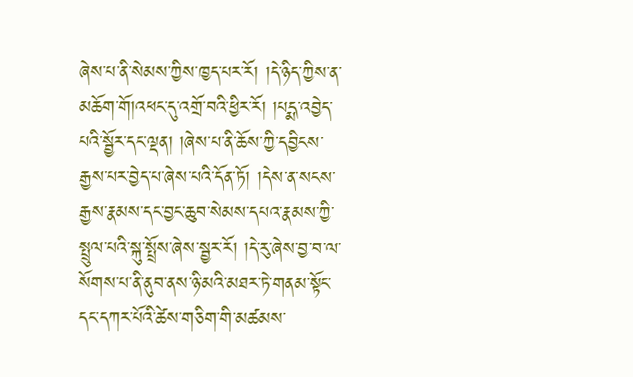ཞེས་པ་ནི་སེམས་ཀྱིས་ཁྱད་པར་རོ། །དེ་ཉིད་ཀྱིས་ན་མཆོག་གོ།འཕང་དུ་འགྲོ་བའི་ཕྱིར་རོ། །པདྨ་འབྱེད་པའི་སྦྱོར་དང་ལྡན། །ཞེས་པ་ནི་ཆོས་ཀྱི་དབྱིངས་རྒྱས་པར་བྱེད་པ་ཞེས་པའི་དོན་ཏོ། །དེས་ན་སངས་རྒྱས་རྣམས་དང་བྱང་ཆུབ་སེམས་དཔའ་རྣམས་ཀྱི་སྤྲུལ་པའི་སྐུ་སྤྲོས་ཞེས་སྦྱར་རོ། །དེ་རུ་ཞེས་བྱ་བ་ལ་སོགས་པ་ནི་ནུབ་ནས་ཉི་མའི་མཐར་ཏེ་གནམ་སྟོང་དང་དཀར་པོའི་ཚེས་གཅིག་གི་མཚམས་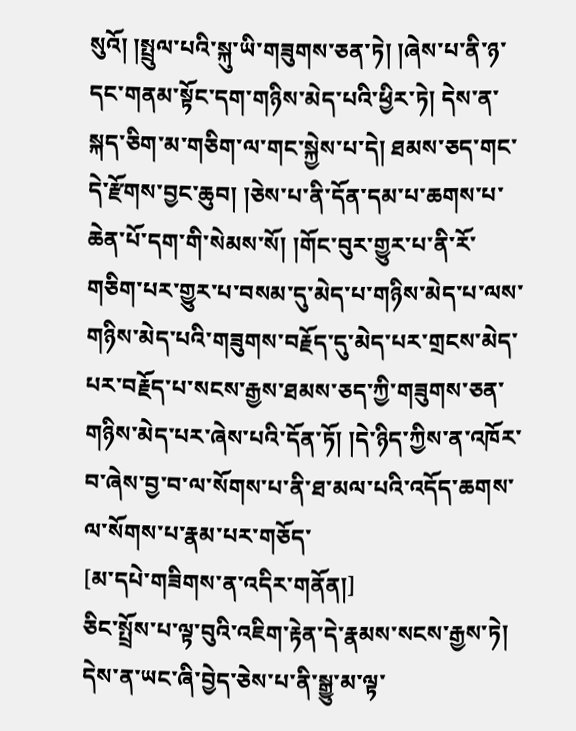སུའོ། །སྤྲུལ་པའི་སྐུ་ཡི་གཟུགས་ཅན་ཏེ། །ཞེས་པ་ནི་ཉ་དང་གནམ་སྟོང་དག་གཉིས་མེད་པའི་ཕྱིར་ཏེ། དེས་ན་སྐད་ཅིག་མ་གཅིག་ལ་གང་སྐྱེས་པ་དེ། ཐམས་ཅད་གང་དེ་རྫོགས་བྱང་ཆུབ། །ཅེས་པ་ནི་དོན་དམ་པ་ཆགས་པ་ཆེན་པོ་དག་གི་སེམས་སོ། །གོང་བུར་གྱུར་པ་ནི་རོ་གཅིག་པར་གྱུར་པ་བསམ་དུ་མེད་པ་གཉིས་མེད་པ་ལས་གཉིས་མེད་པའི་གཟུགས་བརྗོད་དུ་མེད་པར་གྲངས་མེད་པར་བརྗོད་པ་སངས་རྒྱས་ཐམས་ཅད་ཀྱི་གཟུགས་ཅན་གཉིས་མེད་པར་ཞེས་པའི་དོན་ཏོ། །དེ་ཉིད་ཀྱིས་ན་འཁོར་བ་ཞེས་བྱ་བ་ལ་སོགས་པ་ནི་ཐ་མལ་པའི་འདོད་ཆགས་ལ་སོགས་པ་རྣམ་པར་གཅོད་
[མ་དཔེ་གཟིགས་ན་འདིར་གནོན།]
ཅིང་སྤྲོས་པ་ལྟ་བུའི་འཇིག་རྟེན་དེ་རྣམས་སངས་རྒྱས་ཏེ། དེས་ན་ཡང་ཞི་བྱེད་ཅེས་པ་ནི་སྒྱུ་མ་ལྟ་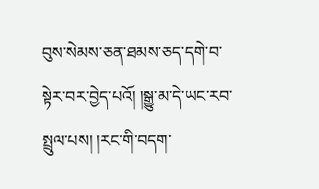བུས་སེམས་ཅན་ཐམས་ཅད་དགེ་བ་སྟེར་བར་བྱེད་པའོ། །སྒྱུ་མ་དེ་ཡང་རབ་སྤྲུལ་པས། །རང་གི་བདག་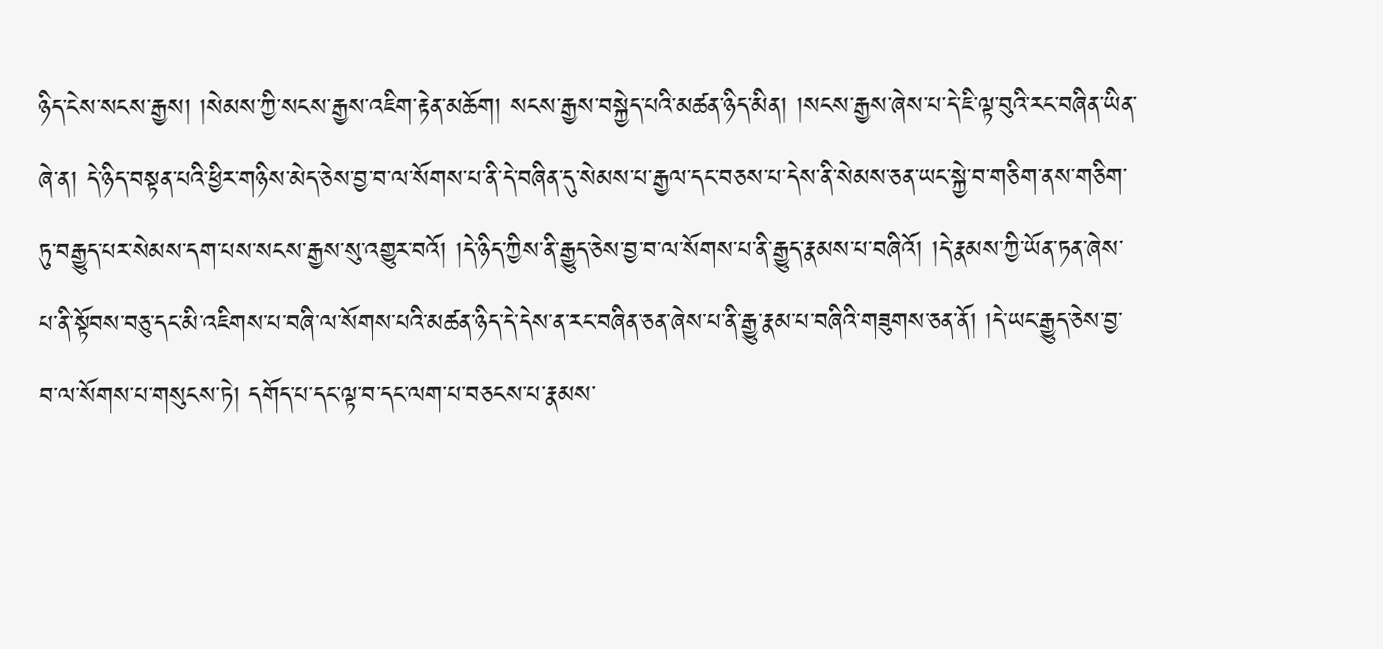ཉིད་ངེས་སངས་རྒྱས། །སེམས་ཀྱི་སངས་རྒྱས་འཇིག་རྟེན་མཆོག། སངས་རྒྱས་བསྐྱེད་པའི་མཚན་ཉིད་མིན། །སངས་རྒྱས་ཞེས་པ་དེ་ཇི་ལྟ་བུའི་རང་བཞིན་ཡིན་ཞེ་ན། དེ་ཉིད་བསྟན་པའི་ཕྱིར་གཉིས་མེད་ཅེས་བྱ་བ་ལ་སོགས་པ་ནི་དེ་བཞིན་དུ་སེམས་པ་རྒྱལ་དང་བཅས་པ་དེས་ནི་སེམས་ཅན་ཡང་སྐྱེ་བ་གཅིག་ནས་གཅིག་ཏུ་བརྒྱུད་པར་སེམས་དག་པས་སངས་རྒྱས་སུ་འགྱུར་བའོ། །དེ་ཉིད་ཀྱིས་ནི་རྒྱུད་ཅེས་བྱ་བ་ལ་སོགས་པ་ནི་རྒྱུད་རྣམས་པ་བཞིའོ། །དེ་རྣམས་ཀྱི་ཡོན་ཏན་ཞེས་པ་ནི་སྟོབས་བཅུ་དང་མི་འཇིགས་པ་བཞི་ལ་སོགས་པའི་མཚན་ཉིད་དེ་དེས་ན་རང་བཞིན་ཅན་ཞེས་པ་ནི་རྒྱུ་རྣམ་པ་བཞིའི་གཟུགས་ཅན་ནོ། །དེ་ཡང་རྒྱུད་ཅེས་བྱ་བ་ལ་སོགས་པ་གསུངས་ཏེ། དགོད་པ་དང་ལྟ་བ་དང་ལག་པ་བཅངས་པ་རྣམས་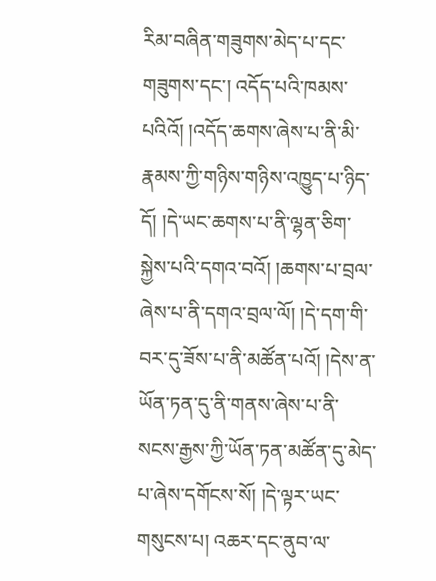རིམ་བཞིན་གཟུགས་མེད་པ་དང་གཟུགས་དང་། འདོད་པའི་ཁམས་པའིའོ། །འདོད་ཆགས་ཞེས་པ་ནི་མི་རྣམས་ཀྱི་གཉིས་གཉིས་འཁྱུད་པ་ཉིད་དོ། །དེ་ཡང་ཆགས་པ་ནི་ལྷན་ཅིག་སྐྱེས་པའི་དགའ་བའོ། །ཆགས་པ་བྲལ་ཞེས་པ་ནི་དགའ་བྲལ་ལོ། །དེ་དག་གི་བར་དུ་ཟོས་པ་ནི་མཚོན་པའོ། །དེས་ན་ཡོན་ཏན་དུ་ནི་གནས་ཞེས་པ་ནི་སངས་རྒྱས་ཀྱི་ཡོན་ཏན་མཚོན་དུ་མེད་པ་ཞེས་དགོངས་སོ། །དེ་ལྟར་ཡང་གསུངས་པ། འཆར་དང་ནུབ་ལ་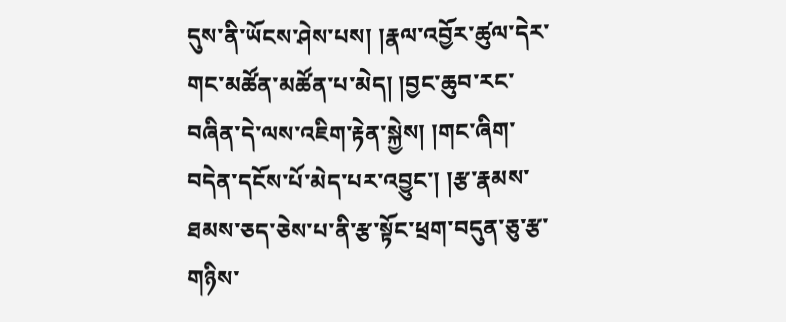དུས་ནི་ཡོངས་ཤེས་པས། །རྣལ་འབྱོར་ཚུལ་དེར་གང་མཚོན་མཚོན་པ་མེད། །བྱང་ཆུབ་རང་བཞིན་དེ་ལས་འཇིག་རྟེན་སྐྱེས། །གང་ཞིག་བདེན་དངོས་པོ་མེད་པར་འབྱུང་། །རྩ་རྣམས་ཐམས་ཅད་ཅེས་པ་ནི་རྩ་སྟོང་ཕྲག་བདུན་ཅུ་རྩ་གཉིས་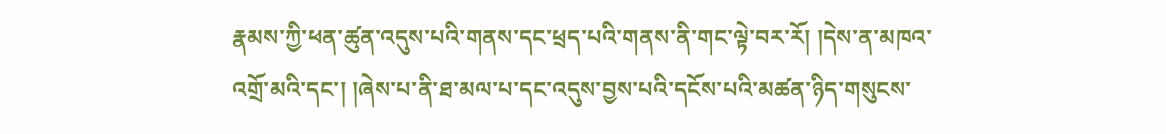རྣམས་ཀྱི་ཕན་ཚུན་འདུས་པའི་གནས་དང་ཕྲད་པའི་གནས་ནི་གང་ལྟེ་བར་རོ། །དེས་ན་མཁའ་འགྲོ་མའི་དང་། །ཞེས་པ་ནི་ཐ་མལ་པ་དང་འདུས་བྱས་པའི་དངོས་པའི་མཚན་ཉིད་གསུངས་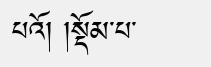པའོ། །སྡོམ་པ་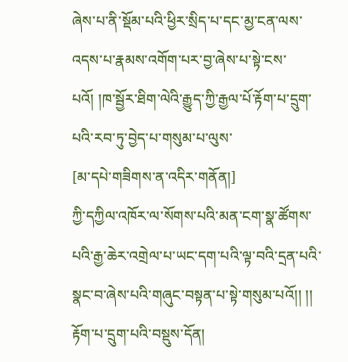ཞེས་པ་ནི་སྡོམ་པའི་ཕྱིར་སྲིད་པ་དང་མྱ་ངན་ལས་འདས་པ་རྣམས་འགོག་པར་བྱ་ཞེས་པ་སྟེ་ངས་པའོ། །ཁ་སྦྱོར་ཐིག་ལེའི་རྒྱུད་ཀྱི་རྒྱལ་པོ་རྟོག་པ་དྲུག་པའི་རབ་ཏུ་བྱེད་པ་གསུམ་པ་ལུས་
[མ་དཔེ་གཟིགས་ན་འདིར་གནོན།]
ཀྱི་དཀྱིལ་འཁོར་ལ་སོགས་པའི་མན་ངག་སྣ་ཚོགས་པའི་རྒྱ་ཆེར་འགྲེལ་པ་ཡང་དག་པའི་ལྟ་བའི་དྲན་པའི་སྣང་བ་ཞེས་པའི་གཞུང་བསྟན་པ་སྟེ་གསུམ་པའོ།། །།
རྟོག་པ་དྲུག་པའི་བསྡུས་དོན།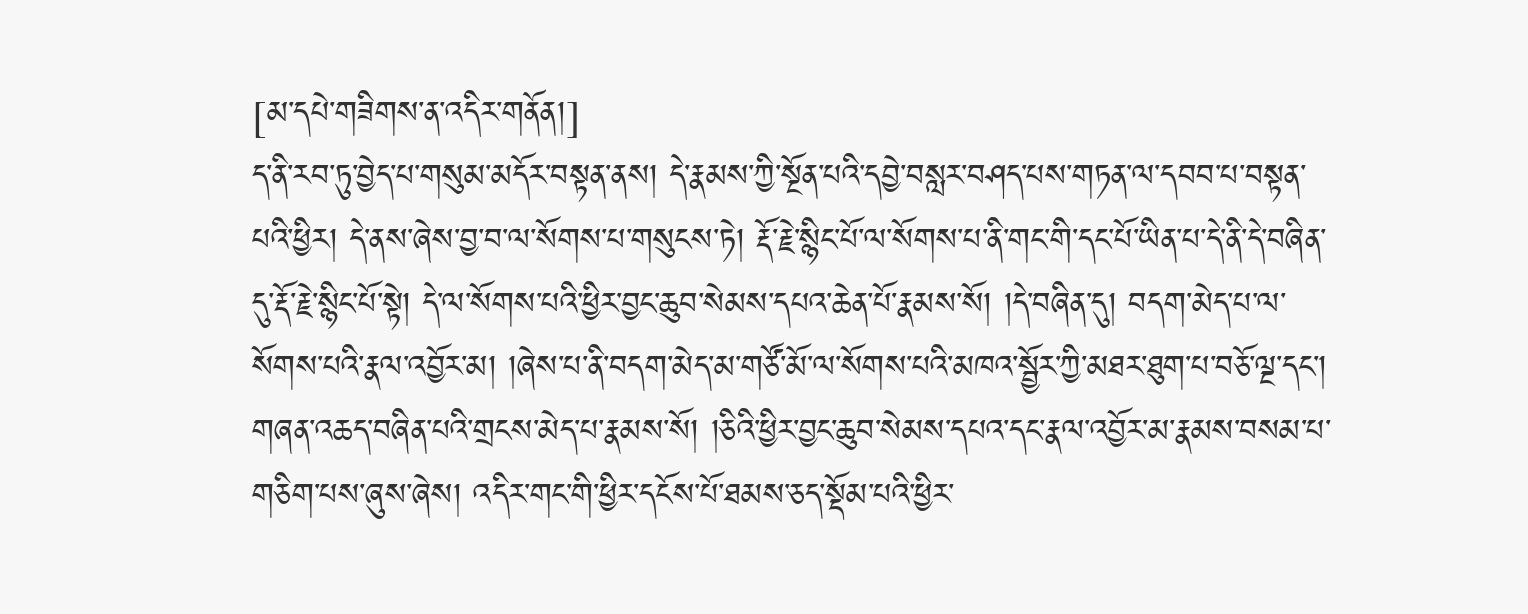[མ་དཔེ་གཟིགས་ན་འདིར་གནོན།]
ད་ནི་རབ་ཏུ་བྱེད་པ་གསུམ་མདོར་བསྟན་ནས། དེ་རྣམས་ཀྱི་སྔོན་པའི་དབྱེ་བསླར་བཤད་པས་གཏན་ལ་དབབ་པ་བསྟན་པའི་ཕྱིར། དེ་ནས་ཞེས་བྱ་བ་ལ་སོགས་པ་གསུངས་ཏེ། རྡོ་རྗེ་སྙིང་པོ་ལ་སོགས་པ་ནི་གང་གི་དང་པོ་ཡིན་པ་དེ་ནི་དེ་བཞིན་དུ་རྡོ་རྗེ་སྙིང་པོ་སྟེ། དེ་ལ་སོགས་པའི་ཕྱིར་བྱང་ཆུབ་སེམས་དཔའ་ཆེན་པོ་རྣམས་སོ། །དེ་བཞིན་དུ། བདག་མེད་པ་ལ་སོགས་པའི་རྣལ་འབྱོར་མ། །ཞེས་པ་ནི་བདག་མེད་མ་གཙོ་མོ་ལ་སོགས་པའི་མཁའ་སྦྱོར་ཀྱི་མཐར་ཐུག་པ་བཅོ་ལྔ་དང་། གཞན་འཆད་བཞིན་པའི་གྲངས་མེད་པ་རྣམས་སོ། །ཅིའི་ཕྱིར་བྱང་ཆུབ་སེམས་དཔའ་དང་རྣལ་འབྱོར་མ་རྣམས་བསམ་པ་གཅིག་པས་ཞུས་ཞེས། འདིར་གང་གི་ཕྱིར་དངོས་པོ་ཐམས་ཅད་སྡོམ་པའི་ཕྱིར་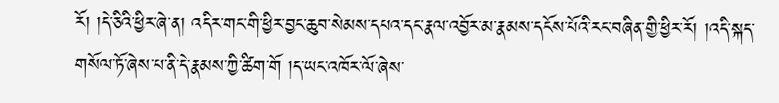རོ། །དེ་ཅིའི་ཕྱིར་ཞེ་ན། འདིར་གང་གི་ཕྱིར་བྱང་ཆུབ་སེམས་དཔའ་དང་རྣལ་འབྱོར་མ་རྣམས་དངོས་པོའི་རང་བཞིན་གྱི་ཕྱིར་རོ། །འདི་སྐད་གསོལ་ཏོ་ཞེས་པ་ནི་དེ་རྣམས་ཀྱི་ཚིག་གོ །ད་ཡང་འཁོར་ལོ་ཞེས་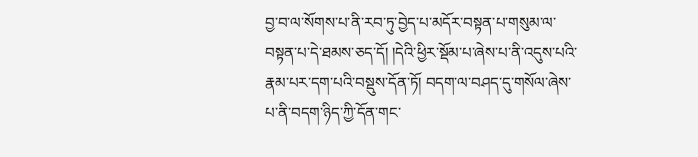བྱ་བ་ལ་སོགས་པ་ནི་རབ་ཏུ་བྱེད་པ་མདོར་བསྟན་པ་གསུམ་ལ་བསྟན་པ་དེ་ཐམས་ཅད་དོ། །དེའི་ཕྱིར་སྡོམ་པ་ཞེས་པ་ནི་འདུས་པའི་རྣམ་པར་དག་པའི་བསྡུས་དོན་ཏོ། བདག་ལ་བཤད་དུ་གསོལ་ཞེས་པ་ནི་བདག་ཉིད་ཀྱི་དོན་གང་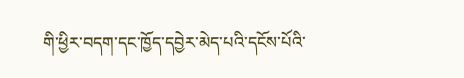གི་ཕྱིར་བདག་དང་ཁྱོད་དབྱེར་མེད་པའི་དངོས་པོའི་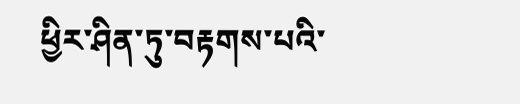ཕྱིར་ཤིན་ཏུ་བརྟགས་པའི་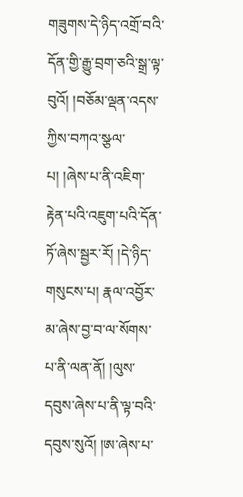གཟུགས་དེ་ཉིད་འགྲོ་བའི་དོན་གྱི་རྒྱུ་བྲག་ཅའི་སྒྲ་ལྟ་བུའོ། །བཅོམ་ལྡན་འདས་ཀྱིས་བཀའ་སྩལ་པ། །ཞེས་པ་ནི་འཇིག་རྟེན་པའི་འཇུག་པའི་དོན་ཏོ་ཞེས་སྦྱར་རོ། །དེ་ཉིད་གསུངས་པ། རྣལ་འབྱོར་མ་ཞེས་བྱ་བ་ལ་སོགས་པ་ནི་ལན་ནོ། །ལུས་དབུས་ཞེས་པ་ནི་ལྟ་བའི་དབུས་སུའོ། །ཨ་ཞེས་པ་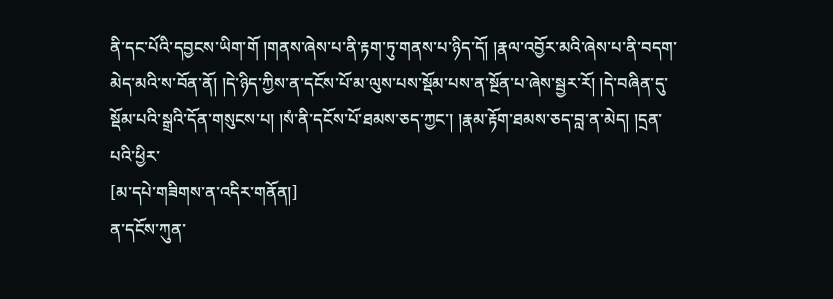ནི་དང་པོའི་དབྱངས་ཡིག་གོ །གནས་ཞེས་པ་ནི་རྟག་ཏུ་གནས་པ་ཉིད་དོ། །རྣལ་འབྱོར་མའི་ཞེས་པ་ནི་བདག་མེད་མའི་ས་བོན་ནོ། །དེ་ཉིད་ཀྱིས་ན་དངོས་པོ་མ་ལུས་པས་སྡོམ་པས་ན་སྔོན་པ་ཞེས་སྦྱར་རོ། །དེ་བཞིན་དུ་སྡོམ་པའི་སྒྲའི་དོན་གསུངས་པ། །སཾ་ནི་དངོས་པོ་ཐམས་ཅད་ཀྱང་། །རྣམ་རྟོག་ཐམས་ཅད་བླ་ན་མེད། །དྲན་པའི་ཕྱིར་
[མ་དཔེ་གཟིགས་ན་འདིར་གནོན།]
ན་དངོས་ཀུན་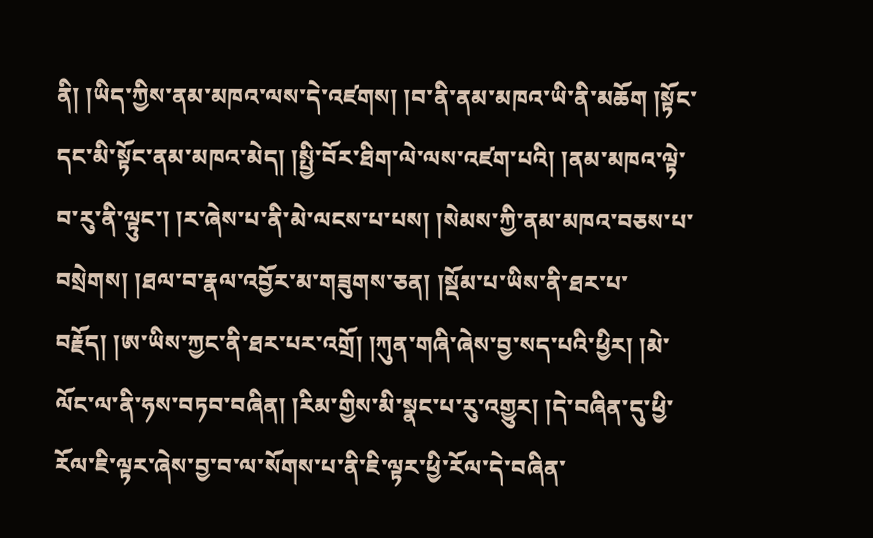ནི། །ཡིད་ཀྱིས་ནམ་མཁའ་ལས་དེ་འཛགས། །བ་ནི་ནམ་མཁའ་ཡི་ནི་མཆོག །སྟོང་དང་མི་སྟོང་ནམ་མཁའ་མེད། །སྤྱི་བོར་ཐིག་ལེ་ལས་འཛག་པའི། །ནམ་མཁའ་ལྟེ་བ་རུ་ནི་ལྟུང་། །ར་ཞེས་པ་ནི་མེ་ལངས་པ་པས། །སེམས་ཀྱི་ནམ་མཁའ་བཅས་པ་བསྲེགས། །ཐལ་བ་རྣལ་འབྱོར་མ་གཟུགས་ཅན། །སྡོམ་པ་ཡིས་ནི་ཐར་པ་བརྗོད། །ཨ་ཡིས་ཀྱང་ནི་ཐར་པར་འགྲོ། །ཀུན་གཞི་ཞེས་བྱ་སད་པའི་ཕྱིར། །མེ་ལོང་ལ་ནི་ཧས་བཏབ་བཞིན། །རིམ་གྱིས་མི་སྣང་པ་རུ་འགྱུར། །དེ་བཞིན་དུ་ཕྱི་རོལ་ཇི་ལྟར་ཞེས་བྱ་བ་ལ་སོགས་པ་ནི་ཇི་ལྟར་ཕྱི་རོལ་དེ་བཞིན་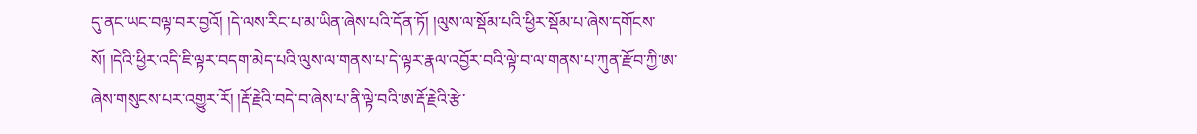དུ་ནང་ཡང་བལྟ་བར་བྱའོ། །དེ་ལས་རིང་པ་མ་ཡིན་ཞེས་པའི་དོན་ཏོ། །ལུས་ལ་སྡོམ་པའི་ཕྱིར་སྡོམ་པ་ཞེས་དགོངས་སོ། །དེའི་ཕྱིར་འདི་ཇི་ལྟར་བདག་མེད་པའི་ལུས་ལ་གནས་པ་དེ་ལྟར་རྣལ་འབྱོར་བའི་ལྟེ་བ་ལ་གནས་པ་ཀུན་རྫོབ་ཀྱི་ཨ་ཞེས་གསུངས་པར་འགྱུར་རོ། །རྡོ་རྗེའི་བདེ་བ་ཞེས་པ་ནི་ལྟེ་བའི་ཨ་རྡོ་རྗེའི་རྩེ་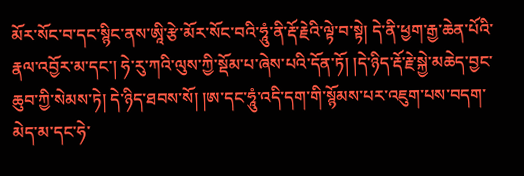མོར་སོང་བ་དང་སྙིང་ནས་ཨཱི་རྩེ་མོར་སོང་བའི་ཧཱུཾ་ནི་རྡོ་རྗེའི་ལྟེ་བ་སྟེ། དེ་ནི་ཕྱག་རྒྱ་ཆེན་པོའི་རྣལ་འབྱོར་མ་དང་། ཧེ་རུ་ཀའི་ལུས་ཀྱི་སྡོམ་པ་ཞེས་པའི་དོན་ཏོ། །དེ་ཉིད་རྡོ་རྗེ་སྐྱེ་མཆེད་བྱང་ཆུབ་ཀྱི་སེམས་ཏེ། དེ་ཉིད་ཐབས་སོ། །ཨ་དང་ཧཱུཾ་འདི་དག་གི་སྙོམས་པར་འཇུག་པས་བདག་མེད་མ་དང་ཧེ་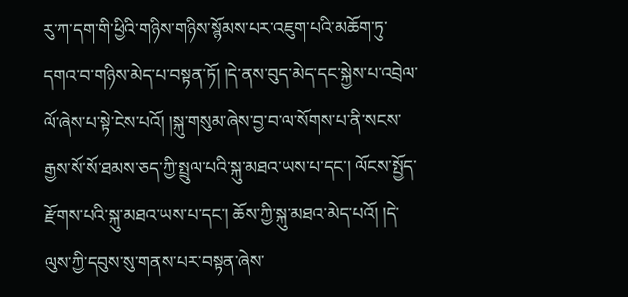རུ་ཀ་དག་གི་ཕྱིའི་གཉིས་གཉིས་སྙོམས་པར་འཇུག་པའི་མཆོག་ཏུ་དགའ་བ་གཉིས་མེད་པ་བསྟན་ཏོ། །དེ་ནས་བུད་མེད་དང་སྐྱེས་པ་འབྲེལ་ལོ་ཞེས་པ་སྟེ་ངེས་པའོ། །སྐུ་གསུམ་ཞེས་བྱ་བ་ལ་སོགས་པ་ནི་སངས་རྒྱས་སོ་སོ་ཐམས་ཅད་ཀྱི་སྤྲུལ་པའི་སྐུ་མཐའ་ཡས་པ་དང་། ལོངས་སྤྱོད་རྫོགས་པའི་སྐུ་མཐའ་ཡས་པ་དང་། ཆོས་ཀྱི་སྐུ་མཐའ་མེད་པའོ། །དེ་ལུས་ཀྱི་དབུས་སུ་གནས་པར་བསྟན་ཞེས་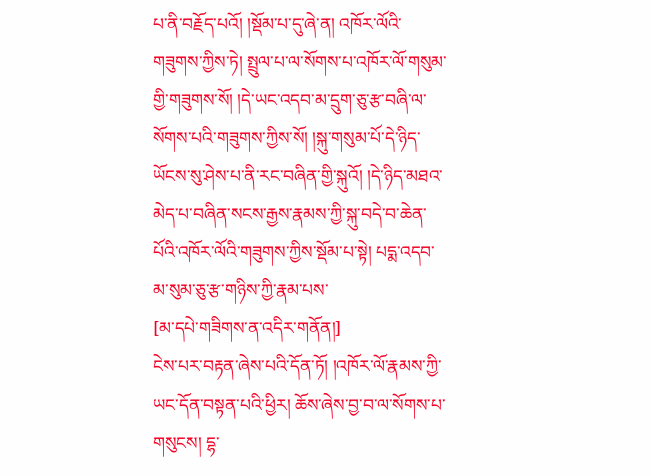པ་ནི་བརྗོད་པའོ། །སྡོམ་པ་དུ་ཞེ་ན། འཁོར་ལོའི་གཟུགས་ཀྱིས་ཏེ། སྤྲུལ་པ་ལ་སོགས་པ་འཁོར་ལོ་གསུམ་གྱི་གཟུགས་སོ། །དེ་ཡང་འདབ་མ་དྲུག་ཅུ་རྩ་བཞི་ལ་སོགས་པའི་གཟུགས་ཀྱིས་སོ། །སྐུ་གསུམ་པོ་དེ་ཉིད་ཡོངས་སུ་ཤེས་པ་ནི་རང་བཞིན་གྱི་སྐུའོ། །དེ་ཉིད་མཐའ་མེད་པ་བཞིན་སངས་རྒྱས་རྣམས་ཀྱི་སྐུ་བདེ་བ་ཆེན་པོའི་འཁོར་ལོའི་གཟུགས་ཀྱིས་སྡོམ་པ་སྟེ། པདྨ་འདབ་མ་སུམ་ཅུ་རྩ་གཉིས་ཀྱི་རྣམ་པས་
[མ་དཔེ་གཟིགས་ན་འདིར་གནོན།]
ངེས་པར་བརྟན་ཞེས་པའི་དོན་ཏོ། །འཁོར་ལོ་རྣམས་ཀྱི་ཡང་དོན་བསྟན་པའི་ཕྱིར། ཆོས་ཞེས་བྱ་བ་ལ་སོགས་པ་གསུངས། དྷ་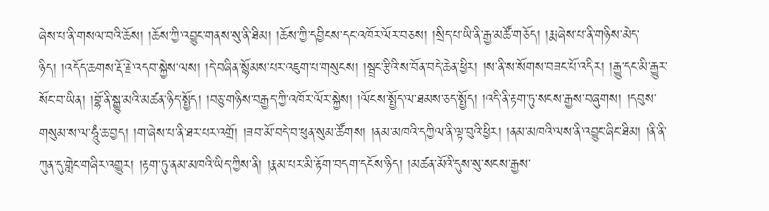ཞེས་པ་ནི་གསལ་བའི་ཆོས། །ཆོས་ཀྱི་འབྱུང་གནས་སུ་ནི་ཐིམ། །ཆོས་ཀྱི་དབྱིངས་དང་འཁོར་ལོར་བཅས། །སྲིད་པ་ཡི་ནི་རྒྱ་མཚོ་གཅོད། །རྨ་ཞེས་པ་ནི་གཉིས་མེད་ཉིད། །འདོད་ཆགས་རྡོ་རྗེ་འདབ་སྐྱེས་ལས། །དེ་བཞིན་སྙོམས་པར་འཇུག་པ་གསུངས། །སྦྲང་རྩིའི་ས་བོན་བདེ་ཆེན་ཕྱིར། །ས་ནི་ས་སོགས་བཟང་པོ་འདིར། །རྒྱུ་དང་མི་རྒྱུར་སོང་བ་ཡིན། །བྷོ་ནི་སྒྱུ་མའི་མཚན་ཉིད་སྤྱོད། །བཅུ་གཉིས་བརྒྱད་ཀྱི་འཁོར་ལོར་སྐྱེས། །ལོངས་སྤྱོད་ལ་ཐམས་ཅད་སྤྱོད། །འདི་ནི་རྟག་ཏུ་སངས་རྒྱས་བཞུགས། །དབུས་གསུམ་ས་ལ་ཧཱུཾ་ཆ་བྱད། །ག་ཞེས་པ་ནི་ཐར་པར་འགྲོ། །ཟབ་མོ་བདེ་བ་ཕུན་སུམ་ཚོགས། །ནམ་མཁའི་དཀྱིལ་ནི་ལྟ་བུའི་ཕྱིར། །ནམ་མཁའི་ལས་ནི་འབྱུང་ཞིང་ཐིམ། །ནི་ནི་ཀུན་དུ་གླེང་གཞིར་འགྱུར། །རྟག་ཏུ་ནམ་མཁའི་ཡིད་ཀྱིས་ནི། །རྣམ་པར་མི་རྟོག་བདག་དངོས་ཉིད། །མཚན་མོའི་དུས་སུ་སངས་རྒྱས་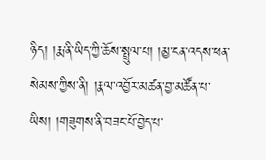ཉིད། །རྨ་ནི་ཡིད་ཀྱི་ཆོས་སྤྲུལ་པ། །མྱ་ངན་འདས་ཕན་སེམས་ཀྱིས་ནི། །རྣལ་འབྱོར་མཚན་བྱ་མཚོན་པ་ཡིས། །གཟུགས་ནི་བཟང་པོ་བྱེད་པ་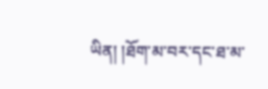ཡིན། །ཐོག་མ་བར་དང་ཐ་མ་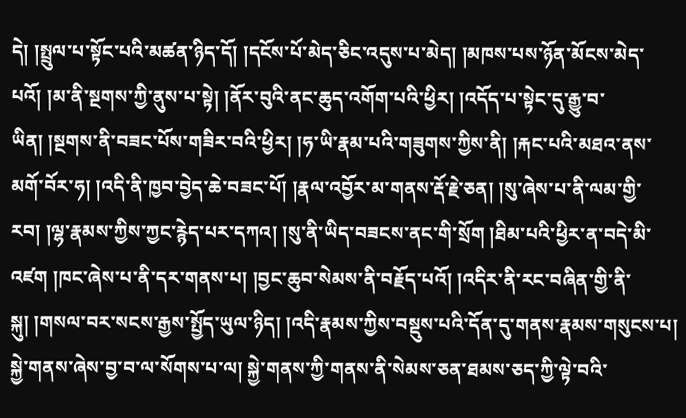དེ། །སྤྲུལ་པ་སྟོང་པའི་མཚན་ཉིད་དོ། །དངོས་པོ་མེད་ཅིང་འདུས་པ་མེད། །མཁས་པས་ཉོན་མོངས་མེད་པའོ། །མ་ནི་སྔགས་ཀྱི་ནུས་པ་སྟེ། །ནོར་བུའི་ནང་ཆུད་འགོག་པའི་ཕྱིར། །འདོད་པ་སྟེང་དུ་རྒྱུ་བ་ཡིན། །སྔགས་ནི་བཟང་པོས་གཟིར་བའི་ཕྱིར། །ཧ་ཡི་རྣམ་པའི་གཟུགས་ཀྱིས་ནི། །རྐང་པའི་མཐའ་ནས་མགོ་བོར་ཧ། །འདི་ནི་ཁྱབ་བྱེད་ཆེ་བཟང་པོ། །རྣལ་འབྱོར་མ་གནས་རྡོ་རྗེ་ཅན། །སུ་ཞེས་པ་ནི་ལམ་གྱི་རབ། །ལྷ་རྣམས་ཀྱིས་ཀྱང་རྙེད་པར་དཀའ། །སུ་ནི་ཡིད་བཟངས་ནང་གི་སྲོག །ཐིམ་པའི་ཕྱིར་ན་བདེ་མི་འཛག །ཁང་ཞེས་པ་ནི་དར་གནས་པ། །བྱང་ཆུབ་སེམས་ནི་བརྗོད་པའོ། །འདིར་ནི་རང་བཞིན་གྱི་ནི་སྐུ། །གསལ་བར་སངས་རྒྱས་སྤྱོད་ཡུལ་ཉིད། །འདི་རྣམས་ཀྱིས་བསྡུས་པའི་དོན་དུ་གནས་རྣམས་གསུངས་པ། སྐྱེ་གནས་ཞེས་བྱ་བ་ལ་སོགས་པ་ལ། སྐྱེ་གནས་ཀྱི་གནས་ནི་སེམས་ཅན་ཐམས་ཅད་ཀྱི་ལྟེ་བའི་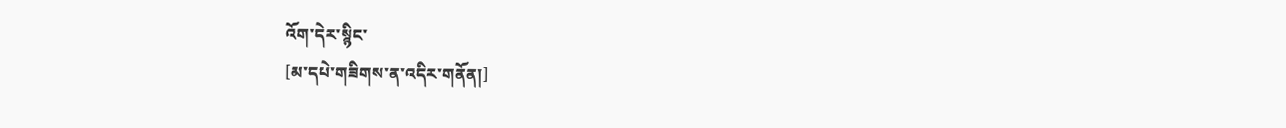འོག་དེར་སྙིང་
[མ་དཔེ་གཟིགས་ན་འདིར་གནོན།]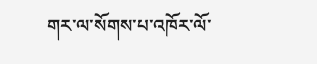གར་ལ་སོགས་པ་འཁོར་ལོ་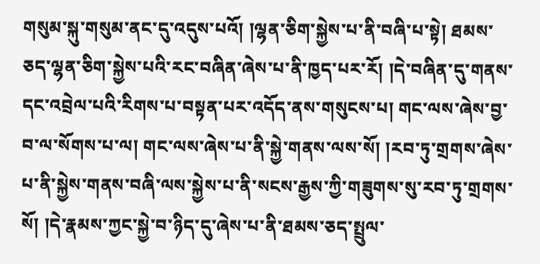གསུམ་སྐུ་གསུམ་ནང་དུ་འདུས་པའོ། །ལྷན་ཅིག་སྐྱེས་པ་ནི་བཞི་པ་སྟེ། ཐམས་ཅད་ལྷན་ཅིག་སྐྱེས་པའི་རང་བཞིན་ཞེས་པ་ནི་ཁྱད་པར་རོ། །དེ་བཞིན་དུ་གནས་དང་འབྲེལ་པའི་རིགས་པ་བསྟན་པར་འདོད་ནས་གསུངས་པ། གང་ལས་ཞེས་བྱ་བ་ལ་སོགས་པ་ལ། གང་ལས་ཞེས་པ་ནི་སྐྱེ་གནས་ལས་སོ། །རབ་ཏུ་གྲགས་ཞེས་པ་ནི་སྐྱེས་གནས་བཞི་ལས་སྐྱེས་པ་ནི་སངས་རྒྱས་ཀྱི་གཟུགས་སུ་རབ་ཏུ་གྲགས་སོ། །དེ་རྣམས་ཀྱང་སྐྱེ་བ་ཉིད་དུ་ཞེས་པ་ནི་ཐམས་ཅད་སྤྲུལ་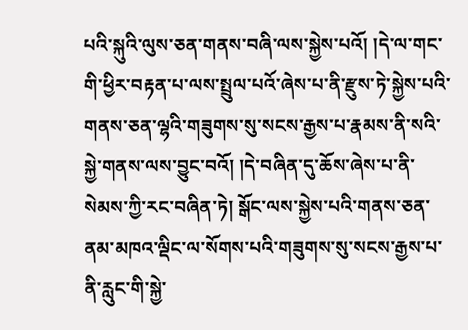པའི་སྐུའི་ལུས་ཅན་གནས་བཞི་ལས་སྐྱེས་པའོ། །དེ་ལ་གང་གི་ཕྱིར་བརྟན་པ་ལས་སྤྲུལ་པའོ་ཞེས་པ་ནི་རྫུས་ཏེ་སྐྱེས་པའི་གནས་ཅན་ལྷའི་གཟུགས་སུ་སངས་རྒྱས་པ་རྣམས་ནི་སའི་སྐྱེ་གནས་ལས་བྱུང་བའོ། །དེ་བཞིན་དུ་ཆོས་ཞེས་པ་ནི་སེམས་ཀྱི་རང་བཞིན་ཏེ། སྒོང་ལས་སྐྱེས་པའི་གནས་ཅན་ནམ་མཁའ་ལྡིང་ལ་སོགས་པའི་གཟུགས་སུ་སངས་རྒྱས་པ་ནི་རླུང་གི་སྐྱེ་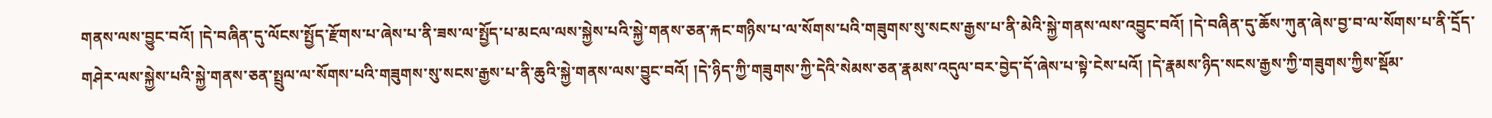གནས་ལས་བྱུང་བའོ། །དེ་བཞིན་དུ་ལོངས་སྤྱོད་རྫོགས་པ་ཞེས་པ་ནི་ཟས་ལ་སྤྱོད་པ་མངལ་ལས་སྐྱེས་པའི་སྐྱེ་གནས་ཅན་རྐང་གཉིས་པ་ལ་སོགས་པའི་གཟུགས་སུ་སངས་རྒྱས་པ་ནི་མེའི་སྐྱེ་གནས་ལས་འབྱུང་བའོ། །དེ་བཞིན་དུ་ཆོས་ཀུན་ཞེས་བྱ་བ་ལ་སོགས་པ་ནི་དྲོད་གཤེར་ལས་སྐྱེས་པའི་སྐྱེ་གནས་ཅན་སྤྲུལ་ལ་སོགས་པའི་གཟུགས་སུ་སངས་རྒྱས་པ་ནི་ཆུའི་སྐྱེ་གནས་ལས་བྱུང་བའོ། །དེ་ཉིད་ཀྱི་གཟུགས་ཀྱི་དེའི་སེམས་ཅན་རྣམས་འདུལ་བར་བྱེད་དོ་ཞེས་པ་སྟེ་ངེས་པའོ། །དེ་རྣམས་ཉིད་སངས་རྒྱས་ཀྱི་གཟུགས་ཀྱིས་སྡོམ་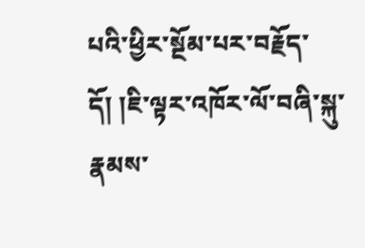པའི་ཕྱིར་སྔོམ་པར་བརྗོད་དོ། །ཇི་ལྟར་འཁོར་ལོ་བཞི་སྐུ་རྣམས་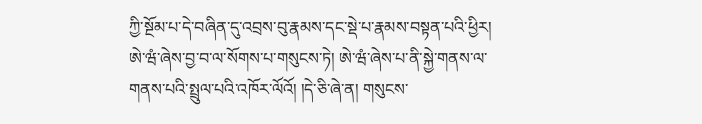ཀྱི་སྔོམ་པ་དེ་བཞིན་དུ་འབྲས་བུ་རྣམས་དང་སྡེ་པ་རྣམས་བསྟན་པའི་ཕྱིར། ཨེ་ཝཾ་ཞེས་བྱ་བ་ལ་སོགས་པ་གསུངས་ཏེ། ཨེ་ཝཾ་ཞེས་པ་ནི་སྐྱེ་གནས་ལ་གནས་པའི་སྤྲུལ་པའི་འཁོར་ལོའོ། །དེ་ཅི་ཞེ་ན། གསུངས་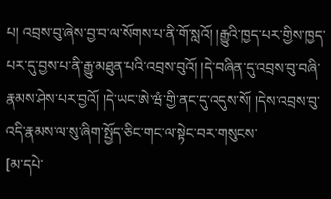པ། འབྲས་བུ་ཞེས་བྱ་བ་ལ་སོགས་པ་ནི་གོ་སླའོ། །རྒྱུའི་ཁྱད་པར་གྱིས་ཁྱད་པར་དུ་བྱས་པ་ནི་རྒྱུ་མཐུན་པའི་འབྲས་བུའོ། །དེ་བཞིན་དུ་འབྲས་བུ་བཞི་རྣམས་ཤེས་པར་བྱའོ། །དེ་ཡང་ཨེ་ཝཾ་གྱི་ནང་དུ་འདུས་སོ། །དེས་འབྲས་བུ་འདི་རྣམས་ལ་སུ་ཞིག་སྤྱོད་ཅིང་གང་ལ་སྟེང་བར་གསུངས་
[མ་དཔེ་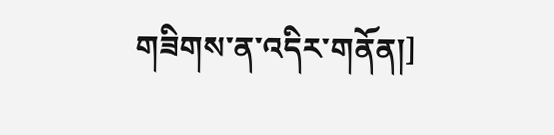གཟིགས་ན་འདིར་གནོན།]